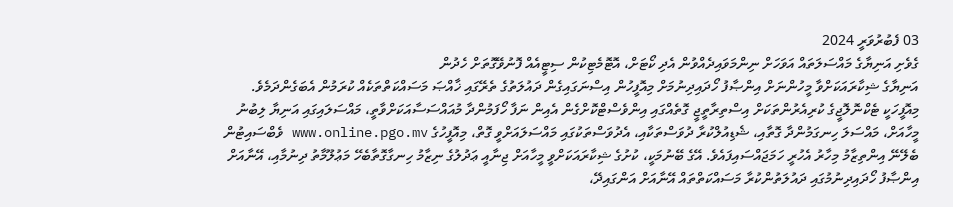03 ފެބުރުވަރީ 2024
ގެވެށި އަނިޔާގެ މައްސަލަތައް އަވަހަށް ނިންމަވައިދެއްވުން އެދި ކޯޓަށް، އޮޓޮމެޓިކުން ސިޓީއެއް ފޮނުވޭގޮތަށް ހެދުން
އަނިޔާގެ ޝިކާރައަކަށްވާ މީހުންނަށް އިންޞާފު ހޯދައިދިނުމަށް މިއޮފީހުން އިސްނަގައިގެން ދައުލަތުގެ ތެރޭގައި ޚާއްޞަ މަސައްކަތްތަކެއް ކުރަމުން އެބަގެންދަމެވެ. މިއޮފީހަކީ ޓެކްނޮލޮޖީގެ ކުރިއެރުންތަކަށް އިސްތިރާތީޖީ ގޮތެއްގައި އިންވެސްޓްކޮށްގެން އެއިން ނަފާ ހޯފަމުންދާ މުއައްސަސާއަކަށްވާތީ، މައްސަލައިގައި އަނިޔާ ލިބުނު މީހާއަށް، މައްސަލަ ހިނގަމުންދާ ގޮތާއި، ޝެޑިއުލްކުރާ ދުވަސްތަކާއި، އެދުވަސްތަކުގައި މައްސަލައަށްވީ ގޮތް، މިއޮފީހުގެ www.online.pgo.mv ވެބްސައިޓުން ބެލޭނޭ އިންތިޒާމު މިހާރު އެހުރީ ހަމަޖައްސައިފައެވެ. އޭގެ ބޭނުމަކީ، ކުށުގެ ޝިކާރައަކަށްވީ މީހާއަށް ޖިނާއީ ޢަދުލުގެ ނިޒާމު ހިނގާގޮތާބެހޭ މަޢުލޫމާތު ދިނުމާއި، އޭނާއަށް އިންޞާފު ހޯދައިދިނުމުގައި ދައުލަތުންކުރާ މަސައްކަތްތައް އޭނާއަށް އަންގައިދޭ،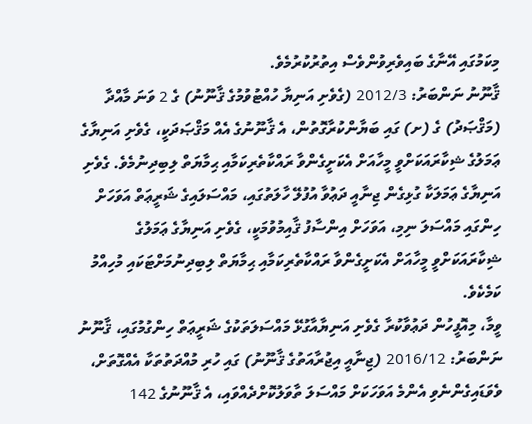މިކަމުގައި އޭނާގެ ބައިވެރިވުންވެސް އިތުރުކުރުމެވެ.
ޤާނޫނު ނަންބަރު: 2012/3 (ގެވެށި އަނިޔާ ހުއްޓުވުމުގެ ޤާނޫނު) ގެ 2 ވަނަ މާއްދާ (މަޤްޞަދު) ގެ (ށ) ގައި ބަޔާންކުރާގޮތުން، އެ ޤާނޫނުގެ އެއް މަޤްޞަދަކީ، ގެވެށި އަނިޔާގެ ޢަމަލުގެ ޝިކާރައަކަށްވީ މީހާއަށް އެކަށީގެންވާ ރައްކާތެރިކަމާއި ޙިމާޔަތް ލިބިދިނުމެވެ. ގެވެށި އަނިޔާގެ ޢަމަލަކާ ގުޅިގެން ޖިނާއީ ދަޢުވާ އުފުލޭ ހާލަތުގައި، މައްސަލައިގެ ޝަރީޢަތް އަވަހަށް ހިންގައި މައްސަލަ ނިމި، އަވަހަށް އިންސާފު ޤާއިމުވުމަކީ، ގެވެށި އަނިޔާގެ ޢަމަލުގެ ޝިކާރައަކަށްވީ މީހާއަށް އެކަށީގެންވާ ރައްކާތެރިކަމާއި ޙިމާޔަތް ލިބިދިނުމަށްޓަކައި މުހިއްމު ކަމެކެވެ.
ވީމާ، މިއޮފީހުން ދަޢުވާކުރާ ގެވެށި އަނިޔާއާގުޅޭ މައްސަލަތަކުގެ ޝަރީޢަތް ހިންގުމުގައި، ޤާނޫނު ނަންބަރު: 2016/12 (ޖިނާއީ އިޖުރާއަތުގެ ޤާނޫނު) ގައި ހުރި މުއްދަތުތަކާ އެއްގޮތަށް، ވެވަޑައިގެންނެވި އެންމެ އަވަހަކަށް މައްސަލަ ތާވަލުކޮށްދެއްވައި، އެ ޤާނޫނުގެ 142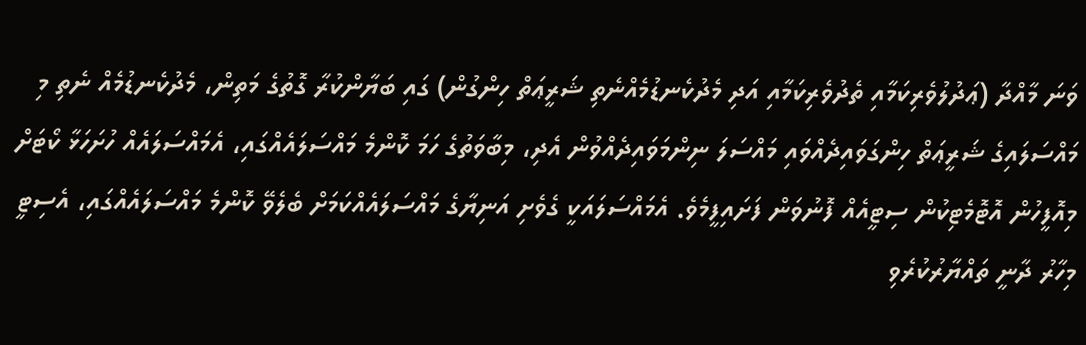ވަނަ މާއްދާ (ޢަދުލުވެރިކަމާއި ތެދުވެރިކަމާއި އަދި މެދުކެނޑުމެއްނެތި ޝަރީޢަތް ހިންގުން) ގައި ބަޔާންކުރާ ގޮތުގެ މަތިން، މެދުކެނޑުމެއް ނެތި މި މައްސަލައިގެ ޝަރީޢަތް ހިންގަވައިދެއްވައި މައްސަލަ ނިންމަވައިދެއްވުން އެދި، މިބާވަތުގެ ހަމަ ކޮންމެ މައްސަލައެއްގައި، އެމައްސަލައެއް ހުށަހަޅާ ކޯޓަށް މިއޮފީހުން އޮޓޮމެޓިކުން ސިޓީއެއް ފޮނުވަން ފަށައިފީމެވެ. އެމައްސަލައަކީ ގެވެށި އަނިޔާގެ މައްސަލައެއްކަމަށް ބެލެވޭ ކޮންމެ މައްސަލައެއްގައި، އެސިޓީ މިހާރު ދާނީ ތައްޔާރުކުރެވި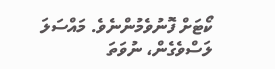ކޯޓަށް ފޮނުވެމުންނެވެ. މައްސަލަ ލަސްވެގެން، ނުވަތަ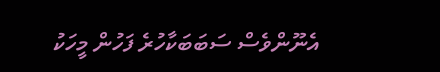އެނޫންވެސް ސަބަބަކާހުރެ ފަހުން މީހަކު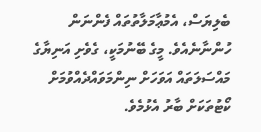ބެލިޔަސް، އެމުޢާމަލާތުތައް ފެންނަން ހުންނާނެއެވެ. މީގެ ބޭނުމަކީ، ގެވެށި އަނިޔާގެ މައްސަލަތައް އަވަހަށް ނިންމަވައްދެއްވުމަށް ކޯޓުތަކަށް ބާރު އެޅުމެވެ.